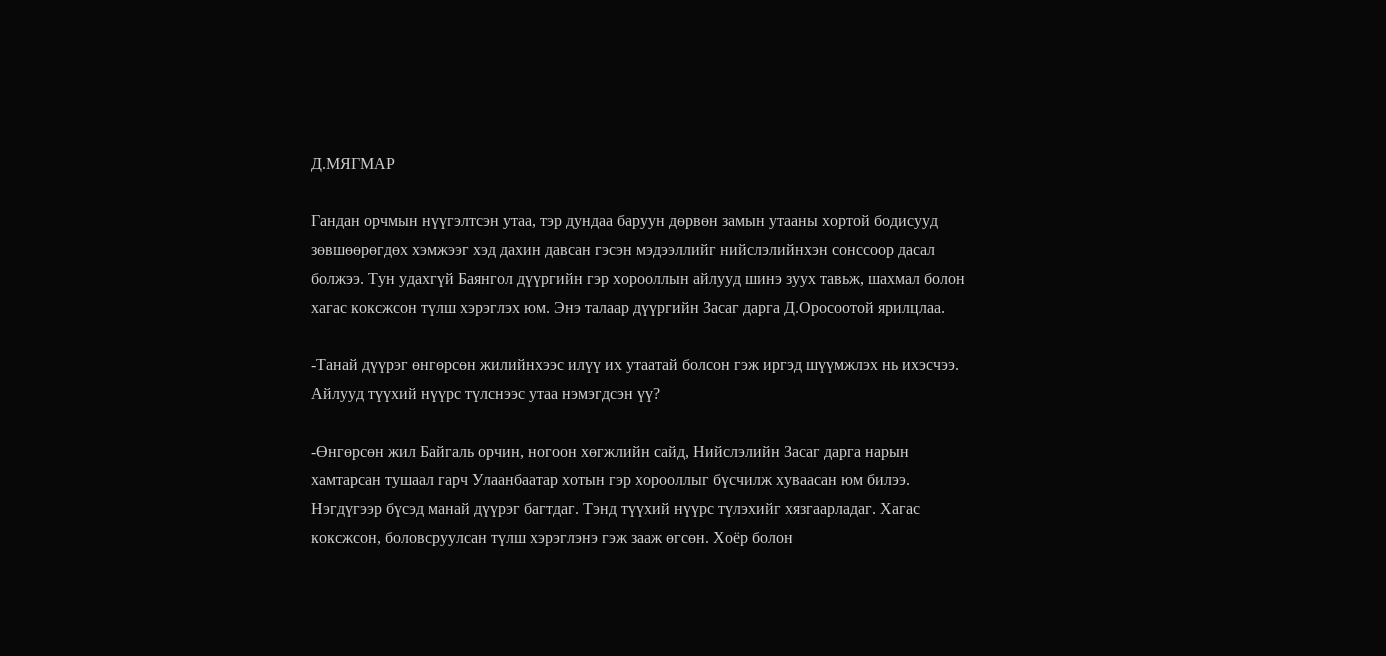Д.МЯГМАР

Гандан орчмын нүүгэлтсэн утаа, тэр дундаа баруун дөрвөн замын утааны хортой бодисууд зөвшөөрөгдөх хэмжээг хэд дахин давсан гэсэн мэдээллийг нийслэлийнхэн сонссоор дасал болжээ. Тун удахгүй Баянгол дүүргийн гэр хорооллын айлууд шинэ зуух тавьж, шахмал болон хагас коксжсон түлш хэрэглэх юм. Энэ талаар дүүргийн Засаг дарга Д.Оросоотой ярилцлаа.

-Танай дүүрэг өнгөрсөн жилийнхээс илүү их утаатай болсон гэж иргэд шүүмжлэх нь ихэсчээ. Айлууд түүхий нүүрс түлснээс утаа нэмэгдсэн үү?

-Өнгөрсөн жил Байгаль орчин, ногоон хөгжлийн сайд, Нийслэлийн Засаг дарга нарын хамтарсан тушаал гарч Улаанбаатар хотын гэр хорооллыг бүсчилж хуваасан юм билээ. Нэгдүгээр бүсэд манай дүүрэг багтдаг. Тэнд түүхий нүүрс түлэхийг хязгаарладаг. Хагас коксжсон, боловсруулсан түлш хэрэглэнэ гэж зааж өгсөн. Хоёр болон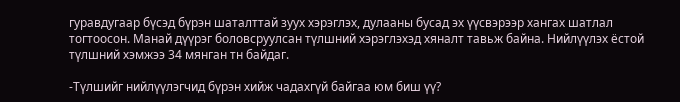гуравдугаар бүсэд бүрэн шаталттай зуух хэрэглэх, дулааны бусад эх үүсвэрээр хангах шатлал тогтоосон. Манай дүүрэг боловсруулсан түлшний хэрэглэхэд хяналт тавьж байна. Нийлүүлэх ёстой түлшний хэмжээ 34 мянган тн байдаг.

-Түлшийг нийлүүлэгчид бүрэн хийж чадахгүй байгаа юм биш үү?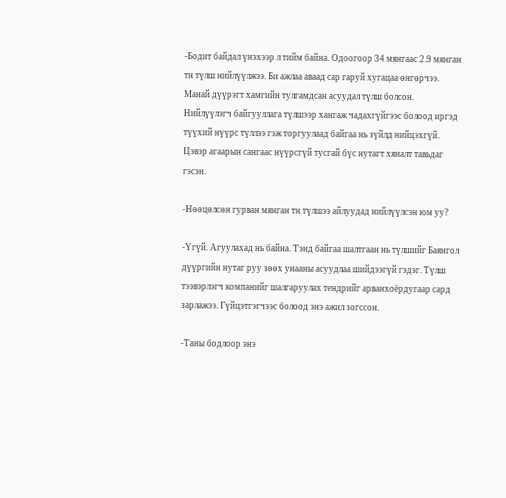-Бодит байдал үнэхээр л тийм байна. Одоогоор 34 мянгаас 2.9 мянган тн түлш нийлүүлжээ. Би ажлаа аваад сар гаруй хугацаа өнгөрчээ. Манай дүүрэгт хамгийн тулгамдсан асуудал түлш болсон. Нийлүүлэгч байгууллага түлшээр хангаж чадахгүйгээс болоод иргэд түүхий нүүрс түллээ гэж торгуулаад байгаа нь зүйлд нийцэхгүй. Цэвэр агаарын сангаас нүүрсгүй тусгай бүс нутагт хяналт тавьдаг гэсэн.

-Нөөцөлсөн гурван мянган тн түлшээ айлуудад нийлүүлсэн юм уу?

-Үгүй. Агуулахад нь байна. Тэнд байгаа шалтгаан нь түлшийг Баянгол дүүргийн нутаг руу зөөх унааны асуудлаа шийдээгүй гэдэг. Түлш тээвэрлэгч компанийг шалгаруулах тендрийг арванхоёрдугаар сард зарлажээ. Гүйцэтгэгчээс болоод энэ ажил зогссон.

-Таны бодлоор энэ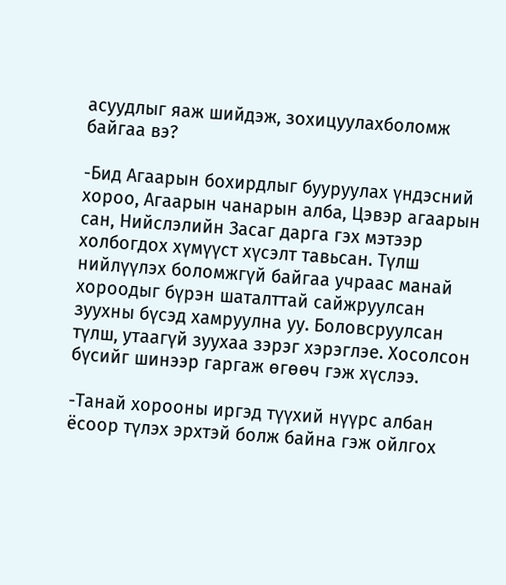асуудлыг яаж шийдэж, зохицуулахболомж байгаа вэ?

-Бид Агаарын бохирдлыг бууруулах үндэсний хороо, Агаарын чанарын алба, Цэвэр агаарын сан, Нийслэлийн Засаг дарга гэх мэтээр холбогдох хүмүүст хүсэлт тавьсан. Түлш нийлүүлэх боломжгүй байгаа учраас манай хороодыг бүрэн шаталттай сайжруулсан зуухны бүсэд хамруулна уу. Боловсруулсан түлш, утаагүй зуухаа зэрэг хэрэглэе. Хосолсон бүсийг шинээр гаргаж өгөөч гэж хүслээ.

-Танай хорооны иргэд түүхий нүүрс албан ёсоор түлэх эрхтэй болж байна гэж ойлгох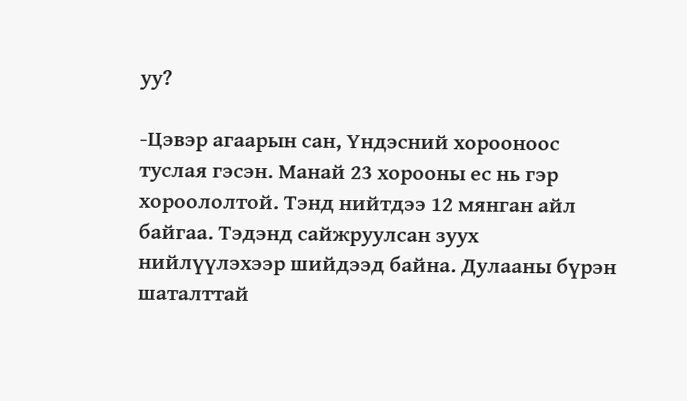уу?

-Цэвэр агаарын сан, Үндэсний хорооноос  туслая гэсэн. Манай 23 хорооны ес нь гэр хороололтой. Тэнд нийтдээ 12 мянган айл байгаа. Тэдэнд сайжруулсан зуух нийлүүлэхээр шийдээд байна. Дулааны бүрэн шаталттай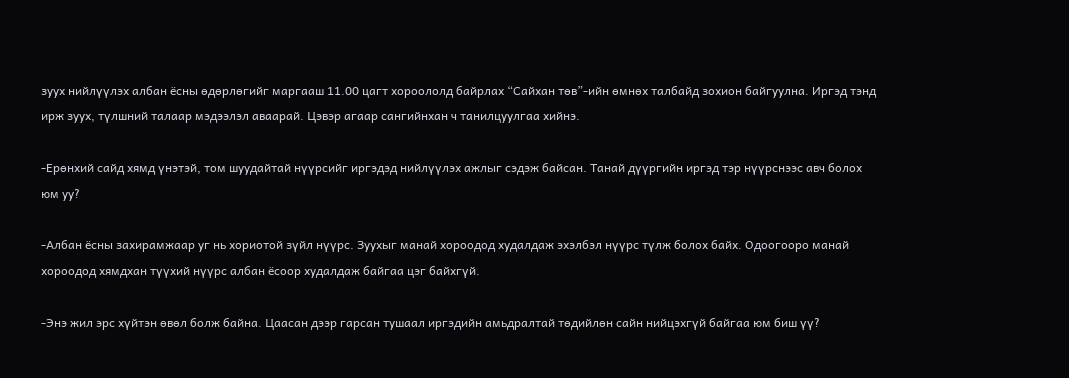зуух нийлүүлэх албан ёсны өдөрлөгийг маргааш 11.00 цагт хороололд байрлах “Сайхан төв”-ийн өмнөх талбайд зохион байгуулна. Иргэд тэнд ирж зуух, түлшний талаар мэдээлэл аваарай. Цэвэр агаар сангийнхан ч танилцуулгаа хийнэ.

-Ерөнхий сайд хямд үнэтэй, том шуудайтай нүүрсийг иргэдэд нийлүүлэх ажлыг сэдэж байсан. Танай дүүргийн иргэд тэр нүүрснээс авч болох юм уу?

-Албан ёсны захирамжаар уг нь хориотой зүйл нүүрс. Зуухыг манай хороодод худалдаж эхэлбэл нүүрс түлж болох байх. Одоогооро манай хороодод хямдхан түүхий нүүрс албан ёсоор худалдаж байгаа цэг байхгүй.

-Энэ жил эрс хүйтэн өвөл болж байна. Цаасан дээр гарсан тушаал иргэдийн амьдралтай төдийлөн сайн нийцэхгүй байгаа юм биш үү?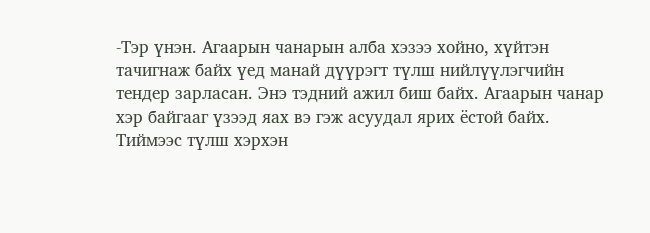-Тэр үнэн. Агаарын чанарын алба хэзээ хойно, хүйтэн тачигнаж байх үед манай дүүрэгт түлш нийлүүлэгчийн тендер зарласан. Энэ тэдний ажил биш байх. Агаарын чанар хэр байгааг үзээд яах вэ гэж асуудал ярих ёстой байх. Тиймээс түлш хэрхэн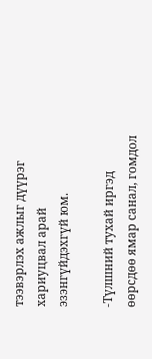тээвэрлэх ажлыг дүүрэг хариуцвал арай эзэнгүйдэхгүй юм.

-Түлшний тухай иргэд өөрсдөө ямар санал, гомдол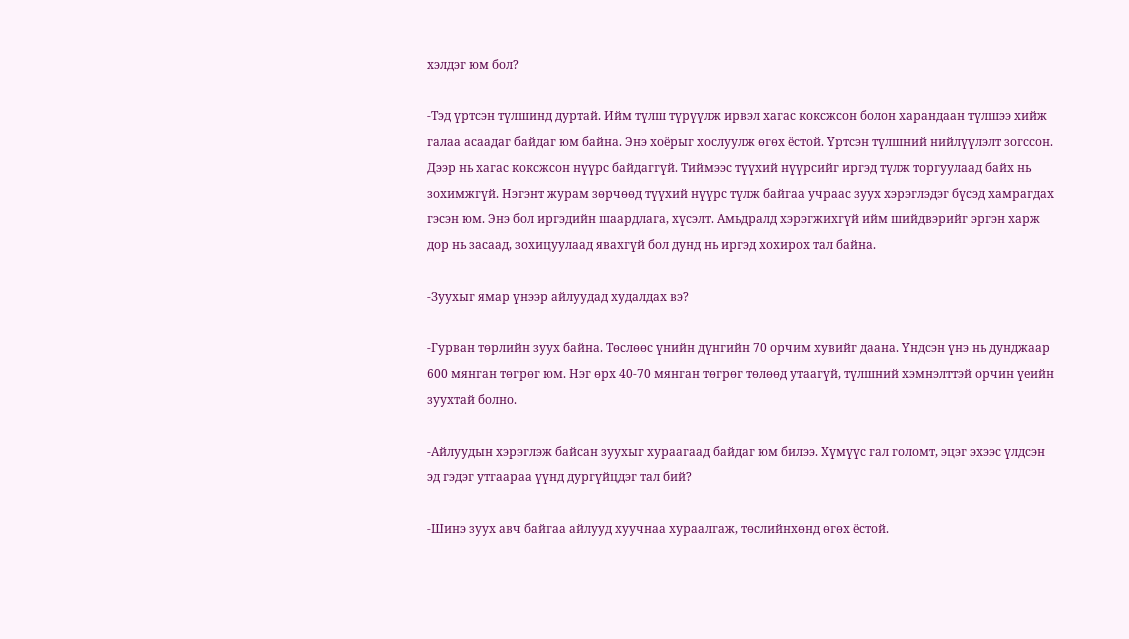хэлдэг юм бол?

-Тэд үртсэн түлшинд дуртай. Ийм түлш түрүүлж ирвэл хагас коксжсон болон харандаан түлшээ хийж галаа асаадаг байдаг юм байна. Энэ хоёрыг хослуулж өгөх ёстой. Үртсэн түлшний нийлүүлэлт зогссон. Дээр нь хагас коксжсон нүүрс байдаггүй. Тиймээс түүхий нүүрсийг иргэд түлж торгуулаад байх нь зохимжгүй. Нэгэнт журам зөрчөөд түүхий нүүрс түлж байгаа учраас зуух хэрэглэдэг бүсэд хамрагдах гэсэн юм. Энэ бол иргэдийн шаардлага, хүсэлт. Амьдралд хэрэгжихгүй ийм шийдвэрийг эргэн харж дор нь засаад, зохицуулаад явахгүй бол дунд нь иргэд хохирох тал байна.

-Зуухыг ямар үнээр айлуудад худалдах вэ?

-Гурван төрлийн зуух байна. Төслөөс үнийн дүнгийн 70 орчим хувийг даана. Үндсэн үнэ нь дунджаар 600 мянган төгрөг юм. Нэг өрх 40-70 мянган төгрөг төлөөд утаагүй, түлшний хэмнэлттэй орчин үеийн зуухтай болно.

-Айлуудын хэрэглэж байсан зуухыг хураагаад байдаг юм билээ. Хүмүүс гал голомт, эцэг эхээс үлдсэн эд гэдэг утгаараа үүнд дургүйцдэг тал бий?

-Шинэ зуух авч байгаа айлууд хуучнаа хураалгаж, төслийнхөнд өгөх ёстой.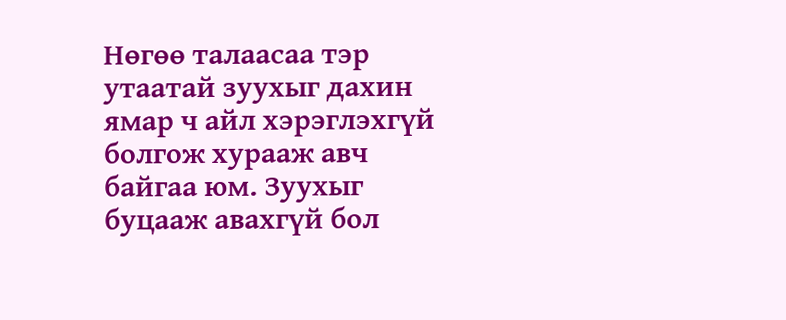Нөгөө талаасаа тэр утаатай зуухыг дахин ямар ч айл хэрэглэхгүй болгож хурааж авч байгаа юм. Зуухыг буцааж авахгүй бол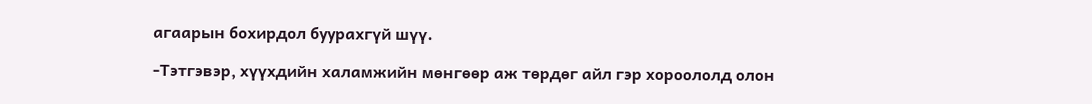агаарын бохирдол буурахгүй шүү.

-Тэтгэвэр, хүүхдийн халамжийн мөнгөөр аж төрдөг айл гэр хороололд олон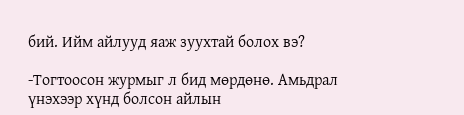бий. Ийм айлууд яаж зуухтай болох вэ?

-Тогтоосон журмыг л бид мөрдөнө. Амьдрал үнэхээр хүнд болсон айлын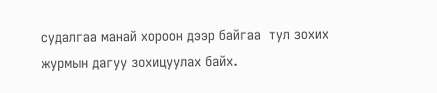судалгаа манай хороон дээр байгаа  тул зохих журмын дагуу зохицуулах байх.